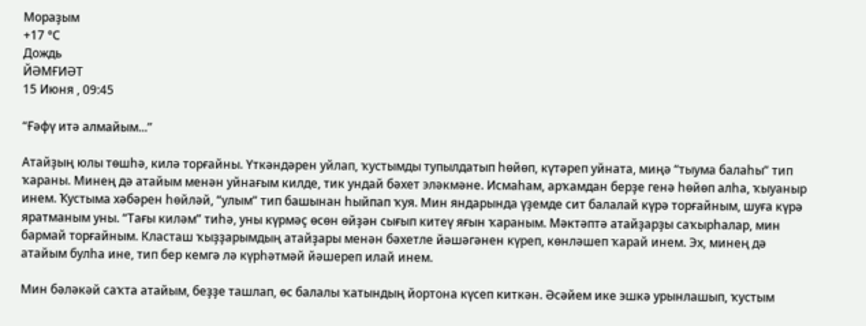Мораҙым
+17 °С
Дождь
ЙӘМҒИӘТ
15 Июня , 09:45

“Ғәфү итә алмайым...”

Атайҙың юлы төшһә, килә торғайны. Үткәндәрен уйлап, ҡустымды тупылдатып һөйөп, күтәреп уйната, миңә “тыума балаһы” тип ҡараны. Минең дә атайым менән уйнағым килде, тик ундай бәхет эләкмәне. Исмаһам, арҡамдан берҙе генә һөйөп алһа, ҡыуаныр инем. Ҡустыма хәбәрен һөйләй, “улым” тип башынан һыйпап ҡуя. Мин яндарында үҙемде сит балалай күрә торғайным, шуға күрә яратманым уны. “Тағы киләм” тиһә, уны күрмәҫ өсөн өйҙән сығып китеү яғын ҡараным. Мәктәптә атайҙарҙы саҡырһалар, мин бармай торғайным. Класташ ҡыҙҙарымдың атайҙары менән бәхетле йәшәгәнен күреп, көнләшеп ҡарай инем. Эх, минең дә атайым булһа ине, тип бер кемгә лә күрһәтмәй йәшереп илай инем.

Мин бәләкәй саҡта атайым, беҙҙе ташлап, өс балалы ҡатындың йортона күсеп киткән. Әсәйем ике эшкә урынлашып, ҡустым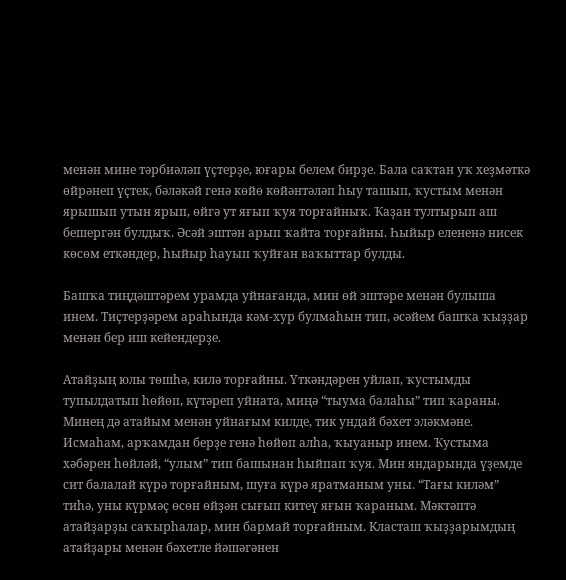менән мине тәрбиәләп үҫтерҙе, юғары белем бирҙе. Бала саҡтан уҡ хеҙмәткә өйрәнеп үҫтек, бәләкәй генә көйө көйәнтәләп һыу ташып, ҡустым менән ярышып утын ярып, өйгә ут яғып ҡуя торғайныҡ. Ҡаҙан тултырып аш бешергән булдыҡ. Әсәй эштән арып ҡайта торғайны. Һыйыр елененә нисек көсөм еткәндер, һыйыр һауып ҡуйған ваҡыттар булды.

Башҡа тиңдәштәрем урамда уйнағанда, мин өй эштәре менән булыша инем. Тиҫтерҙәрем араһында кәм-хур булмаһын тип, әсәйем башҡа ҡыҙҙар менән бер иш кейендерҙе.

Атайҙың юлы төшһә, килә торғайны. Үткәндәрен уйлап, ҡустымды тупылдатып һөйөп, күтәреп уйната, миңә “тыума балаһы” тип ҡараны. Минең дә атайым менән уйнағым килде, тик ундай бәхет эләкмәне. Исмаһам, арҡамдан берҙе генә һөйөп алһа, ҡыуаныр инем. Ҡустыма хәбәрен һөйләй, “улым” тип башынан һыйпап ҡуя. Мин яндарында үҙемде сит балалай күрә торғайным, шуға күрә яратманым уны. “Тағы киләм” тиһә, уны күрмәҫ өсөн өйҙән сығып китеү яғын ҡараным. Мәктәптә атайҙарҙы саҡырһалар, мин бармай торғайным. Класташ ҡыҙҙарымдың атайҙары менән бәхетле йәшәгәнен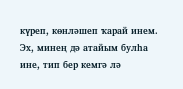күреп, көнләшеп ҡарай инем. Эх, минең дә атайым булһа ине, тип бер кемгә лә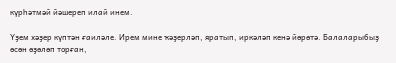күрһәтмәй йәшереп илай инем.

Үҙем хәҙер күптән ғаиләле. Ирем мине ҡәҙерләп, яратып, иркәләп кенә йөрөтә. Балаларыбыҙ өсөн өҙөлөп торған,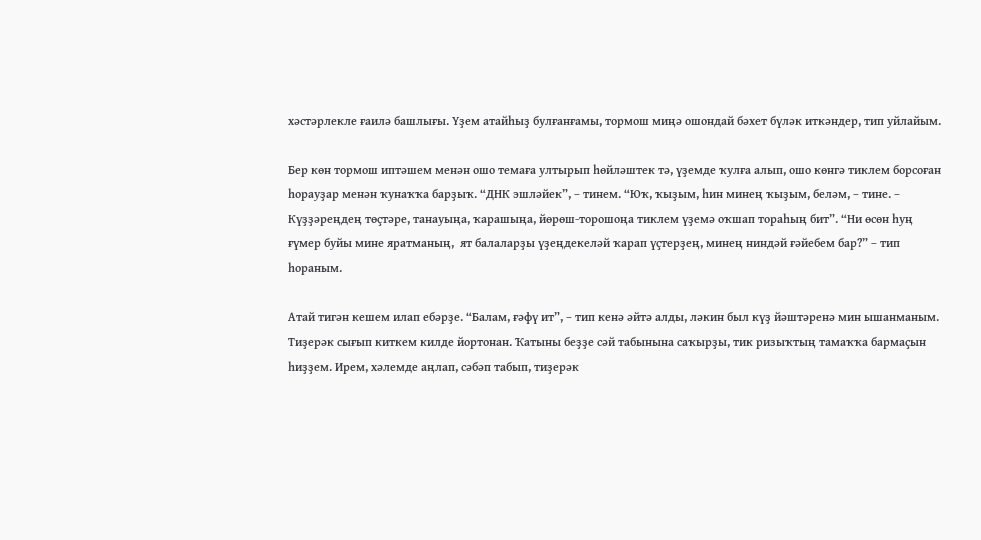хәстәрлекле ғаилә башлығы. Үҙем атайһыҙ булғанғамы, тормош миңә ошондай бәхет бүләк иткәндер, тип уйлайым.

Бер көн тормош иптәшем менән ошо темаға ултырып һөйләштек тә, үҙемде ҡулға алып, ошо көнгә тиклем борсоған һорауҙар менән ҡунаҡҡа барҙыҡ. “ДНК эшләйек”, – тинем. “Юҡ, ҡыҙым, һин минең ҡыҙым, беләм, – тине. – Күҙҙәреңдең төҫтәре, танауыңа, ҡарашыңа, йөрөш-торошоңа тиклем үҙемә оҡшап тораһың бит”. “Ни өсөн һуң ғүмер буйы мине яратманың,  ят балаларҙы үҙеңдекеләй ҡарап үҫтерҙең, минең ниндәй ғәйебем бар?” – тип һораным.

Атай тигән кешем илап ебәрҙе. “Балам, ғәфү ит”, – тип кенә әйтә алды, ләкин был күҙ йәштәренә мин ышанманым. Тиҙерәк сығып киткем килде йортонан. Ҡатыны беҙҙе сәй табынына саҡырҙы, тик ризыҡтың тамаҡҡа бармаҫын һиҙҙем. Ирем, хәлемде аңлап, сәбәп табып, тиҙерәк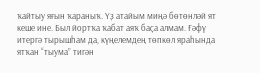ҡайтыу яғын ҡараныҡ. Үҙ атайым миңә бөтөнләй ят кеше ине. Был йортҡа ҡабат аяҡ баҫа алмам. Ғәфү итергә тырышһам да, күңелемдең төпкөл яраһында ятҡан “тыума” тигән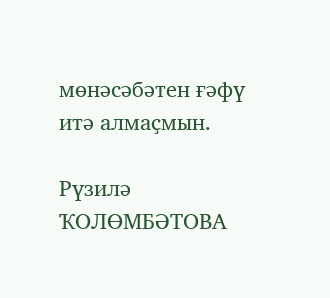мөнәсәбәтен ғәфү итә алмаҫмын.

Рүзилә ҠОЛӨМБӘТОВА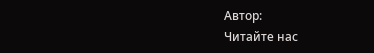Автор:
Читайте нас